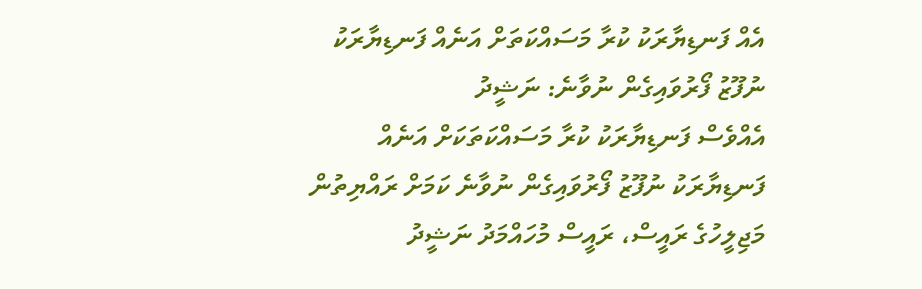އެއް ފަނޑިޔާރަކު ކުރާ މަސައްކަތަށް އަނެއް ފަނޑިޔާރަކު ނުފޫޒު ފޯރުވައިގެން ނުވާނެ: ނަޝީދު
އެއްވެސް ފަނޑިޔާރަކު ކުރާ މަސައްކަތަކަށް އަނެއް ފަނޑިޔާރަކު ނުފޫޒު ފޯރުވައިގެން ނުވާނެ ކަމަށް ރައްޔިތުން މަޖިލީހުގެ ރައީސް، ރައީސް މުހައްމަދު ނަޝީދު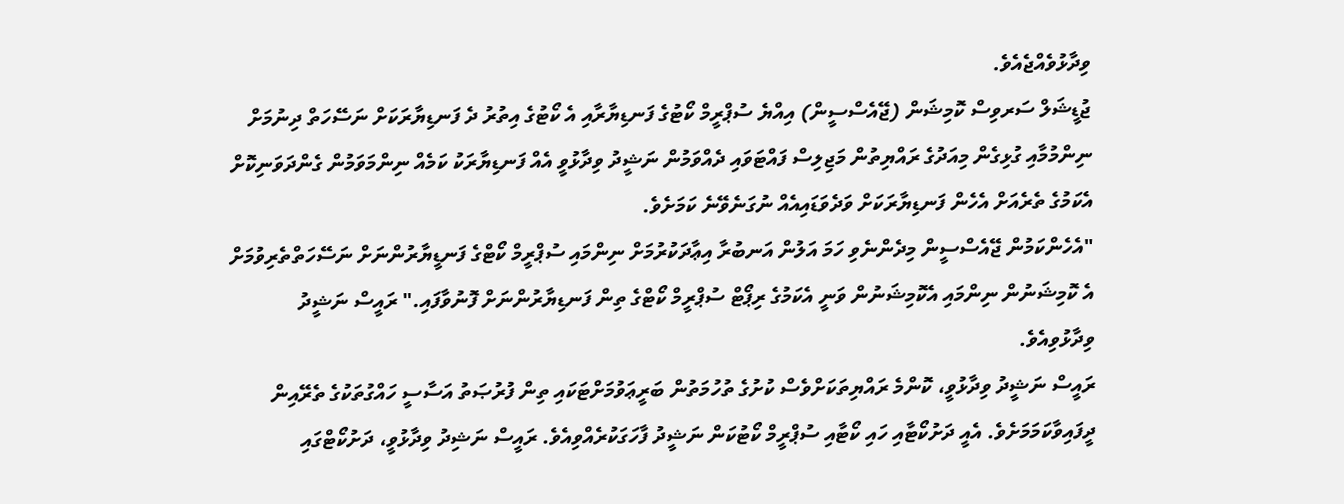ވިދާޅުވެއްޖެއެވެ.
ޖުޑީޝަލް ސަރވިސް ކޮމިޝަން (ޖޭއެސްސީން) އިއްޔެ ސުޕްރީމް ކޯޓުގެ ފަނޑިޔާރާއި އެ ކޯޓުގެ އިތުރު ދެ ފަނޑިޔާރަކަށް ނަސޭހަތް ދިނުމަށް ނިންމުމާއި ގުޅިގެން މިއަދުގެ ރައްޔިތުން މަޖިލިސް ފައްޓަވައި ދެއްވަމުން ނަޝީދު ވިދާޅުވީ އެއް ފަނޑިޔާރަކު ކަމެއް ނިންމަވަމުން ގެންދަވަނިކޮށް އެކަމުގެ ތެރެއަށް އެހެން ފަނޑިޔާރަކަށް ވަދެވަޑައިއެއް ނުގަނެވޭނެ ކަމަށެވެ.
"އެހެންކަމުން ޖޭއެސްސީން މިދެންނެވި ހަމަ އަލުން އަނބުރާ އިޢާދަކުރުމަށް ނިންމައި ސުޕްރީމް ކޯޓްގެ ފަނޑީޔާރުންނަށް ނަސޭހަތްތެރިވުމަށް އެ ކޮމިޝަނުން ނިންމައި އެކޮމިޝަނުން ވަނީ އެކަމުގެ ރިޕޯޓް ސުޕްރީމް ކޯޓްގެ ތިން ފަނޑިޔާރުންނަށް ފޮނުވާފައި." ރައީސް ނަޝީދު ވިދާޅުވިއެވެ.
ރައީސް ނަޝީދު ވިދާޅުވީ، ކޮންމެ ރައްޔިތަކަށްވެސް ކުށުގެ ތުހުމަތުން ބަރީޢަވުމަށްޓަކައި ތިން ފުރުޞަތު އަސާސީ ހައްގުތަކުގެ ތެރޭއިން ދީފައިވާކަމަމަށެވެ. އެއީ ދަށުކޯޓާއި ހައި ކޯޓާއި ސުޕްރީމް ކޯޓުކަން ނަޝީދު ފާހަގަކުރެއްވިއެވެ. ރައީސް ނަޝިދު ވިދާޅުވީ، ދަށުކޯޓްގައި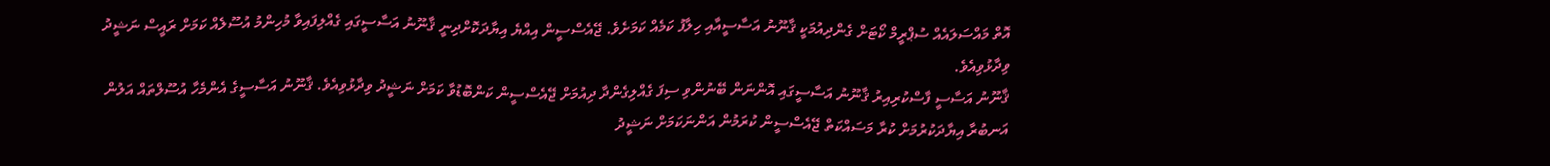އޮތް މައްސަލައެއް ސުޕްރީމް ކޯޓަށް ގެންދިއުމަކީ ޤާނޫނު އަސާސީއާއި ހިލާފު ކަމެއް ކަމަށެވެ. ޖޭއެސްސީން އިއްޔެ އިޔާދަކޮށްދިނީ ޤާނޫނު އަސާސީގައި ގެއްލިފައިވާ މުހިންމު އުސޫލެއް ކަމަށް ރައީސް ނަޝީދު ވިދާޅުވިއެވެ.
ޤާނޫނު އަސާސީ ފާސްކުރިއިރު ޤާނޫނު އަސާސީގައި އޮންނަން ބޭނުންވި ސިފަ ގެއްލިގެންދާ ދިއުމަށް ޖޭއެސްސީން ކަންބޮޑުވާ ކަމަށް ނަޝީދު ވިދާޅުވިއެވެ. ޤާނޫނު އަސާސީގެ އެންމެހާ އުސޫލްތައް އަލުން އަނބުރާ އިޔާދަކުރުމަށް ކުރާ މަސައްކަތް ޖޭއެސްސީން ކުރަމުން އަންނަކަމަށް ނަޝީދު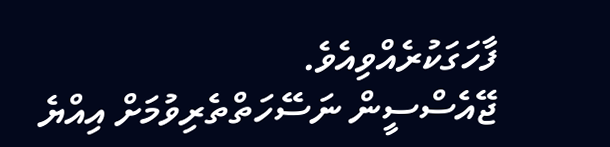ފާހަގަކުރެއްވިއެވެ.
ޖޭއެސްސީން ނަސޭހަތްތެރިވުމަށް އިއްޔެ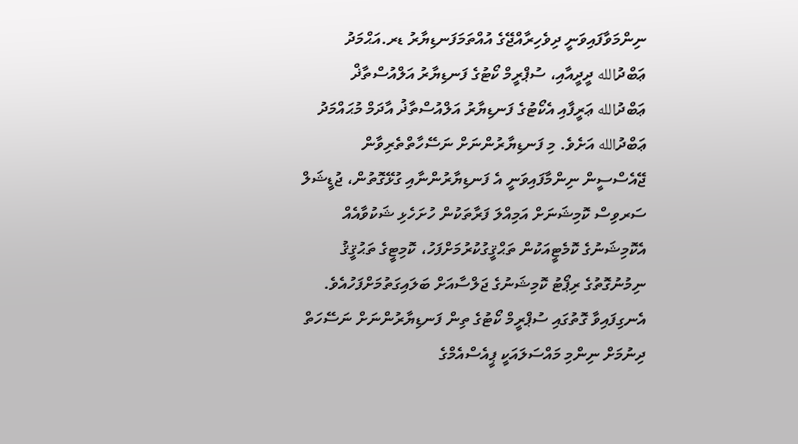ނިންމަވާފައިވަނީ ދިވެހިރާއްޖޭގެ އުއްތަމަފަނޑިޔާރު ޑރ.އަޙްމަދު ޢަބްދުالله ދީދީއާއި، ސުޕްރީމް ކޯޓުގެ ފަނޑިޔާރު އަލްއުސްތާޛް ޢަބްދުالله ޢަރީފާއި އެކޯޓުގެ ފަނޑިޔާރު އަލްއުސްތާޛު އާދަމް މުޙައްމަދު ޢަބްދުالله އަށެވެ. މި ފަނޑިޔާރުންނަށް ނަސޭހާތްތެރިވާން ޖޭއެސްސީން ނިންމާފައިވަނީ އެ ފަނޑިޔާރުންނާއި ގުޅޭގޮތުން، ޖުޑީޝަލް ސަރވިސް ކޮމިޝަނަށް އަމިއްލަ ފަރާތަކުން ހުށަހެޅި ޝަކުވާއެއް އެކޮމިޝަނުގެ ކޮމެޓީއަކުން ތަޙްޤީގުކުރުމަށްފަހު، ކޮމިޓީގެ ތަޙުޤީޤު ނިމުނުގޮތުގެ ރިޕޯޓު ކޮމިޝަނުގެ ޖަލްސާއަށް ބަލައިގަތުމަށްފަހުއެވެ.
އެނގިފައިވާ ގޮތުގައި ސުޕްރީމް ކޯޓުގެ ތިން ފަނޑިޔާރުންނަށް ނަސޭހަތް ދިނުމަށް ނިންމި މައްސަލައަކީ ޕީއެސްއެމްގެ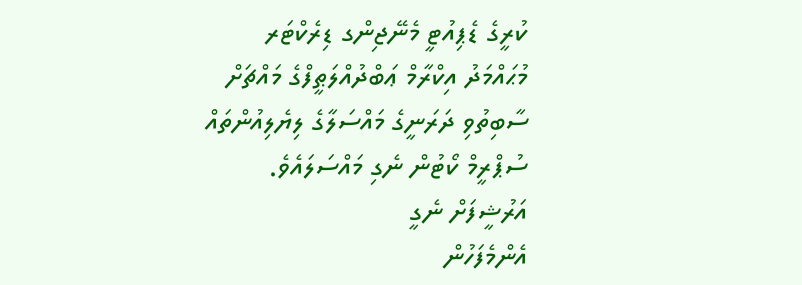ކުރީގެ ޑެޕިއުޓީ މެނޭޖިންގ ޑިރެކްޓަރ މުޙައްމަދު އިކްރާމް ޢަބްދުއްލަޠީފްގެ މައްޗަށް ސާބިތުވި ދަރަނީގެ މައްސަލާގެ ލިޔެލިއުންތައް ސުޕްރީމް ކޯޓުން ނެގި މައްސަލައެވެ.
އަރުޝީފަށް ނެގީ
އެންމެފަހުން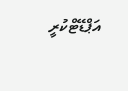އަޕްޑޭޓްކުރީ